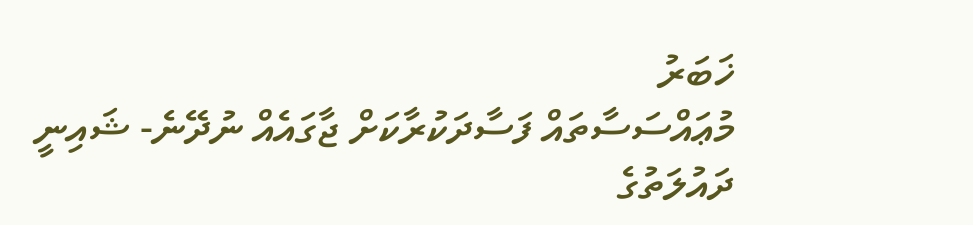ޚަބަރު
މުޢައްސަސާތައް ފަސާދަކުރާކަށް ޖާގައެއް ނުދޭނެ- ޝައިނީ
ދައުލަތުގެ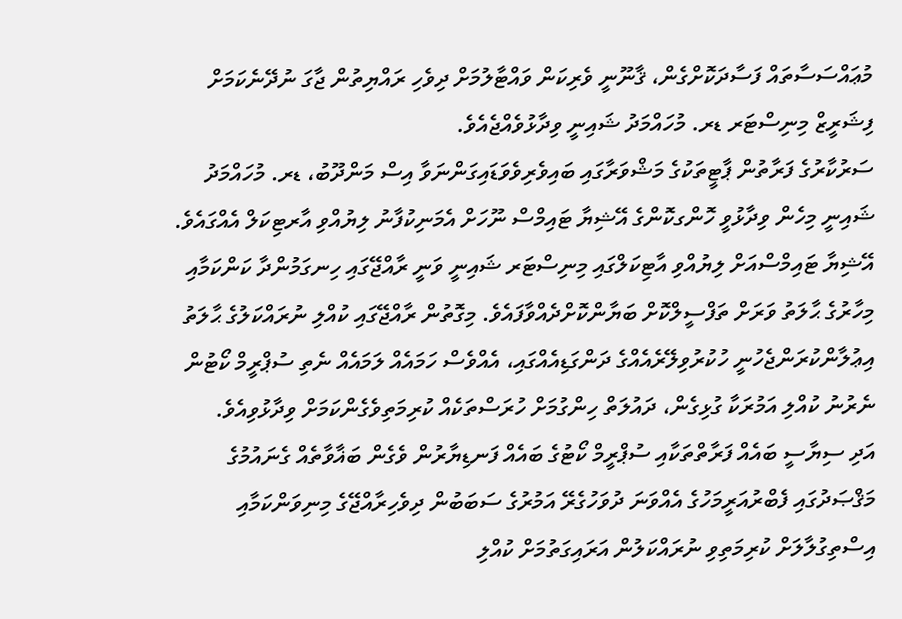މުޢައްސަސާތައް ފަސާދަކޮށްގެން، ޤާނޫނީ ވެރިކަން ވައްޓާލުމަށް ދިވެހި ރައްޔިތުން ޖާގަ ނުދޭނެކަމަށް ފިޝަރީޒް މިނިސްޓަރ ޑރ. މުހައްމަދު ޝައިނީ ވިދާޅުވެއްޖެއެވެ.
ސަރުކާރުގެ ފަރާތުން ޕާޓީތަކުގެ މަޝްވަރާގައި ބައިވެރިވެވަޑައިގަންނަވާ އިސް މަންދޫބު، ޑރ. މުހައްމަދު ޝައިނީ މިހެން ވިދާޅުވީ ހޮންގކޮންގެ އޭޝިޔާ ޓައިމްސް ނޫހަށް އެމަނިކުފާނު ލިޔުއްވި އާރޓިކަލް އެއްގައެވެ.
އޭޝިޔާ ޓައިމްސްއަށް ލިޔުއްވި އާޓިކަލްގައި މިނިސްޓަރ ޝައިނީ ވަނީ ރާއްޖޭގައި ހިނގަމުންދާ ކަންކަމާއި މިހާރުގެ ޙާލަތު ވަރަށް ތަފްސީލްކޮށް ބަޔާންކޮށްދެއްވާފައެވެ. މިގޮތުން ރާއްޖޭގައި ކުއްލި ނުރައްކަލުގެ ޙާލަތު އިޢުލާންކުރަންޖެހުނީ ހުކުރުވިލޭރެއެއްގެ ދަންގަޑިއެއްގައި، އެއްވެސް ހަމައެއް ލަމައެއް ނެތި ސުޕްރީމް ކޯޓުން ނެރުނު ކުއްލި އަމުރަކާ ގުޅިގެން، ދައުލަތް ހިންގުމަށް ހުރަސްތަކެއް ކުރިމަތިވެގެންކަމަށް ވިދާޅުވިއެވެ.
އަދި ސިޔާސީ ބައެއް ފަރާތްތަކާއި ސުޕްރީމް ކޯޓުގެ ބައެއް ފަނޑިޔާރުން ވެގެން ބަޣާވާތެއް ގެނައުމުގެ މަޤްޞަދުގައި ފެބްރުއަރީމަހުގެ އެއްވަނަ ދުވަހުގެރޭ އަމުރުގެ ސަބަބުން ދިވެހިރާއްޖޭގެ މިނިވަންކަމާއި އިސްތިގުލާލަށް ކުރިމަތިވި ނުރައްކަލުން އަރައިގަތުމަށް ކުއްލި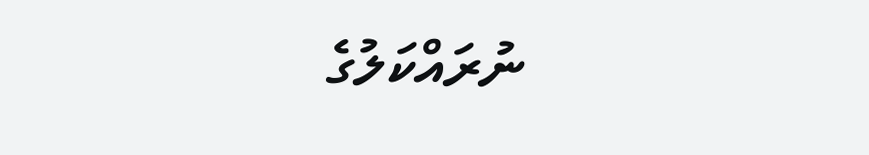ނުރައްކަލުގެ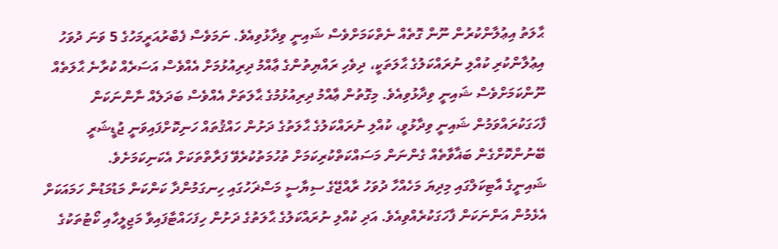ޙާލަތު އިޢުލާންކުރުން ނޫން ގޮތެއް ނެތްކަމަށްވެސް ޝައިނީ ވިދާޅުވިއެވެ. ނަމަވެސް ފެބްރުއަރީމަހުގެ 5 ވަނަ ދުވަހު އިޢުލާންކުރި ކުއްލި ނުރައްކަލުގެ ޙާލަތަކީ، ދިވެހި ރައްޔިތުންގެ ޢާއްމު ދިރިއުޅުމަށް އެއްވެސް އަސަރެއް ކުރާނެ ޙާލަތެއް ނޫންކަމަށްވެސް ޝައިނީ ވިދާޅުވިއެވެ. މިގޮތުން ޢާއްމު ދިރިއުޅުމުގެ ޙާލަތަށް އެއްވެސް ބަދަލެއް ނާންނަކަން ފާހަގަކުރައްވަމުން ޝައިނީ ވިދާޅުވީ، ކުއްލި ނުރައްކަލުގެ ޙާލަތުގެ ދަށުން ހައްޤުތައް ހަނިކޮށްފައިވަނީ ޖުޑީޝަރީ ބޭނުންކޮށްގެން ބަޣާވާތެއް ގެންނަން މަސައްކަތްކުރިކަމަށް ތުހުމަތުކުރެވޭ ފަރާތްތަކަށް އެކަނިކަމަށެވެ.
ޝައިނީގެ އާޓިކަލްގައި މިދިޔަ މަހެއްހާ ދުވަހު ރާއްޖޭގެ ސިޔާސީ މަސްޜަހުގައި ހިނގަމުންދާ ކަންކަން މަޑުމަޑުން ހަމައަކަށް އެޅެމުން އަންނަކަން ފާހަގަކުރެއްވިއެވެ. އަދި ކުއްލި ނުރައްކަލުގެ ޙާލަތުގެ ދަށުން ހިފަހައްޓާފައިވާ މަޖިލީހާއި ކޯޓުތަކުގެ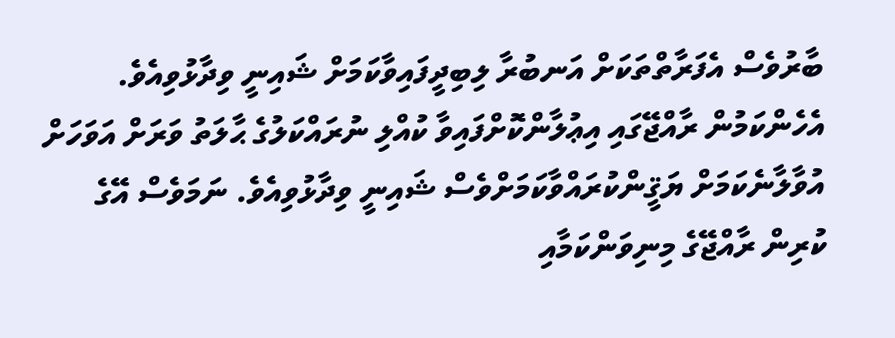ބާރުވެސް އެފަރާތްތަކަށް އަނބުރާ ލިބިދީފައިވާކަމަށް ޝައިނީ ވިދާޅުވިއެވެ. އެހެންކަމުން ރާއްޖޭގައި އިޢުލާންކޮށްފައިވާ ކުއްލި ނުރައްކަލުގެ ޙާލަތު ވަރަށް އަވަހަށް އުވާލާނެކަމަށް ޔަޤީންކުރައްވާކަމަށްވެސް ޝައިނީ ވިދާޅުވިއެވެ. ނަމަވެސް އޭގެ ކުރިން ރާއްޖޭގެ މިނިވަންކަމާއި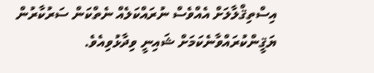އިސްތިޤްލާލަށް އެއްވެސް ނުރައްކަލެއް ނެތްކަން ސަރުކާރުން ޔަޤީންކުރައްވާނެކަމަށް ޝައިނީ ވިދާޅުވިއެވެ.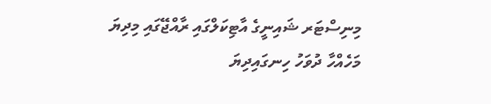މިނިސްޓަރ ޝައިނީގެ އާޓިކަލްގައި ރާއްޖޭގައި މިދިޔަ މަހެއްހާ ދުވަހު ހިނގައިދިޔަ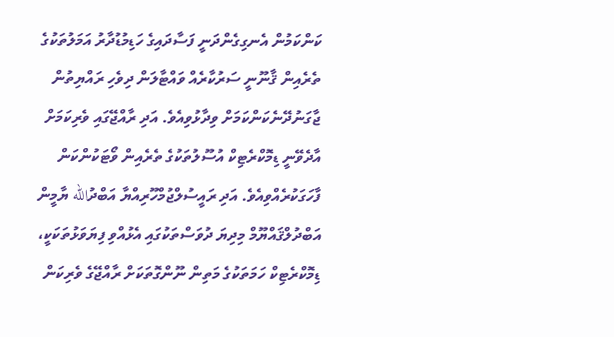ކަންކަމުން އެނގިގެންދަނީ ފަސާދައިގެ ހަޑިމުޑުދާރު އަމަލުތަކުގެ ތެރެއިން ޤާނޫނީ ސަރުކާރެއް ވައްޓާލަން ދިވެހި ރައްޔިތުން ޖާގަނުދޭނެކަންކަމަށް ވިދާޅުވިއެވެ. އަދި ރާއްޖޭގައި ވެރިކަމަށް އާދެވޭނީ ޑިމޮކްރެޓިކް އުސޫލުތަކުގެ ތެރެއިން ވޯޓަކުންކަން ފާހަގަކުރެއްވިއެވެ. އަދި ރައީސުލްޖުމްހޫރިއްޔާ އަބްދުالله ޔާމީން އަބްދުލްޤައްޔޫމް މިދިޔަ ދުވަސްތަކުގައި އެޅުއްވި ފިޔަވަޅުތަކަކީ، ޑިމޮކްރެޓިކް ހަމަތަކުގެ މަތިން ނޫންގޮތަކަށް ރާއްޖޭގެ ވެރިކަން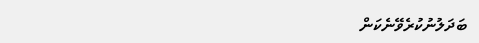ބަދަލުނުކުރެވޭނެކަން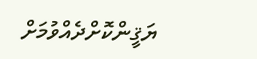ޔަޤީންކޮށްދެއްވުމަށް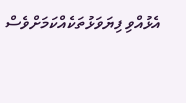އެޅުއްވި ފިޔަވަޅުތަކެއްކަމަށްވެސް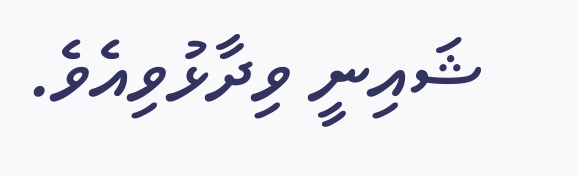ޝައިނީ ވިދާޅުވިއެވެ.